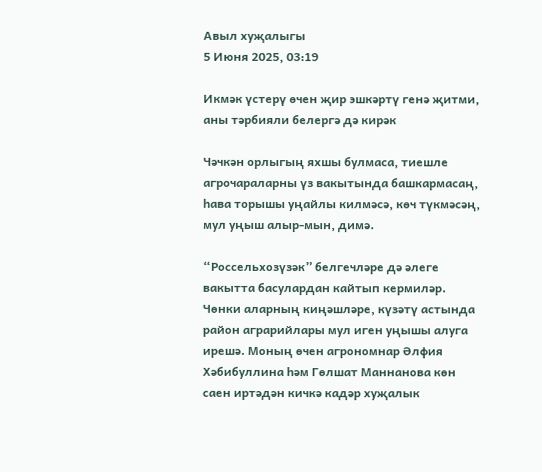Авыл хуҗалыгы
5 Июня 2025, 03:19

Икмәк үстерү өчен җир эшкәртү генә җитми, аны тәрбияли белергә дә кирәк

Чәчкән орлыгың яхшы булмаса, тиешле агрочараларны үз вакытында башкармасаң, һава торышы уңайлы килмәсә, көч түкмәсәң, мул уңыш алыр-мын, димә.

“Россельхозүзәк” белгечләре дә әлеге вакытта басулардан кайтып кермиләр. Чөнки аларның киңәшләре, күзәтү астында район аграрийлары мул иген уңышы алуга ирешә. Моның өчен агрономнар Әлфия Хәбибуллина һәм Гөлшат Маннанова көн саен иртәдән кичкә кадәр хуҗалык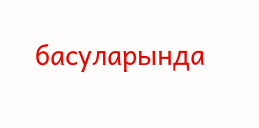басуларында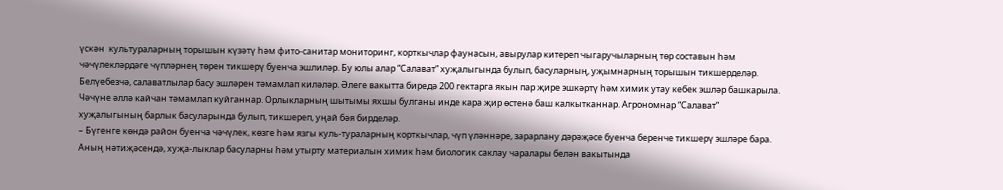үскән  культураларның торышын күзәтү һәм фито-санитар мониторинг, корткычлар фаунасын, авырулар китереп чыгаручыларның төр составын һәм чәчүлекләрдәге чүпләрнең төрен тикшерү буенча эшлиләр. Бу юлы алар “Салават” хуҗалыгында булып, басуларның, уҗымнарның торышын тикшерделәр. Белүебезчә, салаватлылар басу эшләрен тәмамлап киләләр. Әлеге вакытта биредә 200 гектарга якын пар җире эшкәртү һәм химик утау кебек эшләр башкарыла. Чәчүне әллә кайчан тәмамлап куйганнар. Орлыкларның шытымы яхшы булганы инде кара җир өстенә баш калкытканнар. Агрономнар “Салават” хуҗалыгының барлык басуларында булып, тикшереп, уңай бәя бирделәр.
– Бүгенге көндә район буенча чәчүлек, көзге һәм язгы куль-тураларның корткычлар, чүп үләннәре, зарарлану дәрәҗәсе буенча беренче тикшерү эшләре бара. Аның нәтиҗәсендә, хуҗа-лыклар басуларны һәм утырту материалын химик һәм биологик саклау чаралары белән вакытында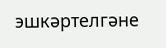эшкәртелгәне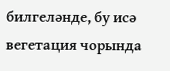билгеләнде, бу исә вегетация чорында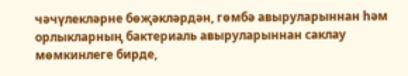чәчүлекләрне бөҗәкләрдән, гөмбә авыруларыннан һәм орлыкларның бактериаль авыруларыннан саклау мөмкинлеге бирде,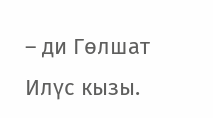– ди Гөлшат Илүс кызы.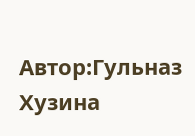Автор:Гульназ Хузина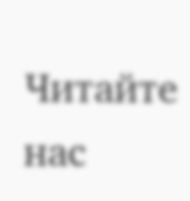Читайте нас